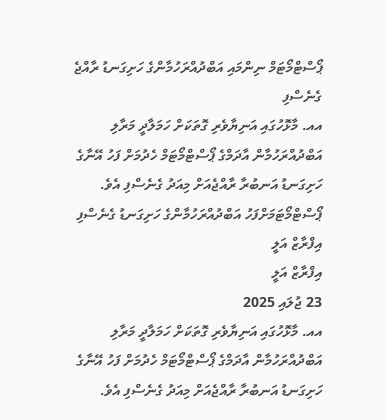ޕޯސްޓްމޯޓަމް ނިންމައި އަބްދުއްރަހުމާންގެ ހަށިގަނޑު ރާއްޖެ ގެނެސްފި
އއ. މާޅޮހުގައި އަނިޔާވެރި ގޮތަކަށް ހަމަލާދީ މަރާލި އަބްދުއްރަހުމާން އާދަމްގެ ޕޯސްޓްމޯޓަމް ހެދުމަށް ފަހު އޭނާގެ ހަށިގަނޑު އަނބުރާ ރާއްޖެއަށް މިއަދު ގެނެސްފި އެވެ.
ޕޯސްޓްމޯޓަމަށްފަހު އަބްދުއްރަހުމާންގެ ހަށިގަނޑު ގެނެސްފި
އިފްރާޒް އަލީ
އިފްރާޒް އަލީ
23 ޖުލައި 2025
އއ. މާޅޮހުގައި އަނިޔާވެރި ގޮތަކަށް ހަމަލާދީ މަރާލި އަބްދުއްރަހުމާން އާދަމްގެ ޕޯސްޓްމޯޓަމް ހެދުމަށް ފަހު އޭނާގެ ހަށިގަނޑު އަނބުރާ ރާއްޖެއަށް މިއަދު ގެނެސްފި އެވެ.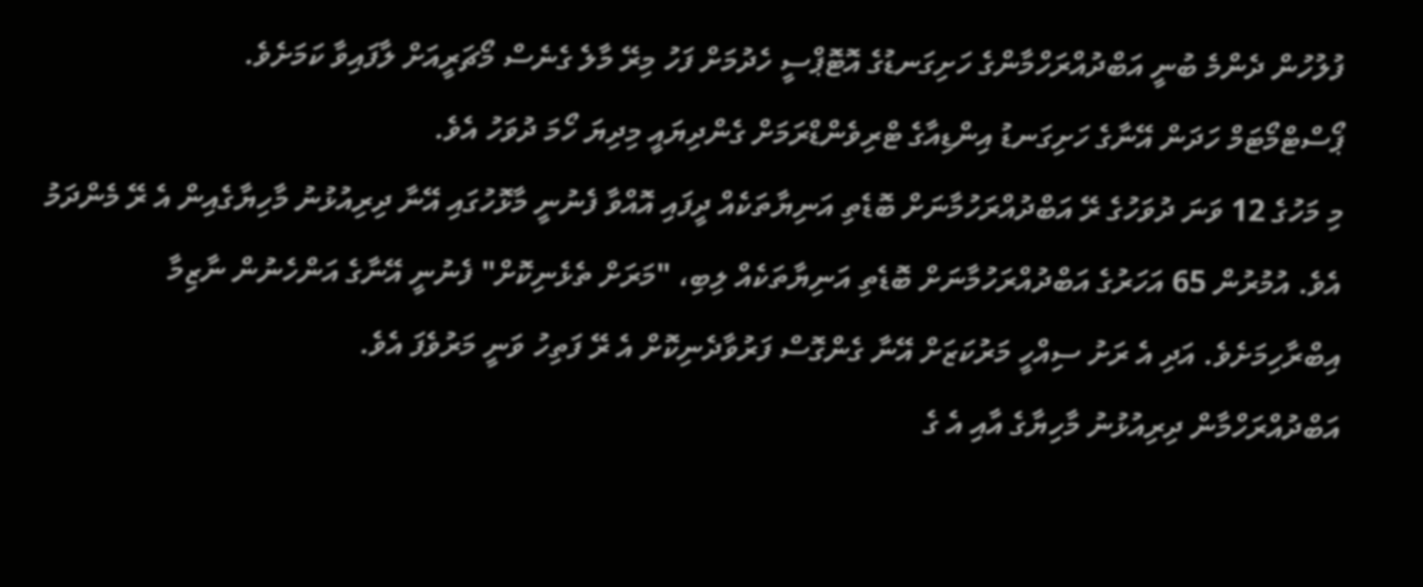ފުލުހުން ދެންމެ ބުނީ އަބްދުއްރަހްމާންގެ ހަށިގަނޑުގެ އޮޓޮޕްސީ ހެދުމަށް ފަހު މިރޭ މާލެ ގެނެސް މޯޗަރީއަށް ލާފައިވާ ކަމަށެވެ.
ޕޯސްޓްމޯޓަމް ހަދަން އޭނާގެ ހަށިގަނޑު އިންޑިއާގެ ޓްރިވެންޑްރަމަށް ގެންދިޔައީ މިދިޔަ ހޯމަ ދުވަހު އެވެ.
މި މަހުގެ 12 ވަނަ ދުވަހުގެ ރޭ އަބްދުއްރަހުމާނަށް ބޮޑެތި އަނިޔާތަކެއް ދީފައި އޮއްވާ ފެނުނީ މާޅޮހުގައި އޭނާ ދިރިއުޅުނު މާހިޔާގެއިން އެ ރޭ މެންދަމު އެވެ. އުމުރުން 65 އަހަރުގެ އަބްދުއްރަހުމާނަށް ބޮޑެތި އަނިޔާތަކެއް ލިބި، "މަރަށް ތެޅެނިކޮށް" ފެނުނީ އޭނާގެ އަންހެނުން ނާޒިމާ އިބްރާހިމަށެވެ. އަދި އެ ރަށު ސިއްހީ މަރުކަޒަށް އޭނާ ގެންގޮސް ފަރުވާދެނިކޮށް އެ ރޭ ފަތިހު ވަނީ މަރުވެފަ އެވެ.
އަބްދުއްރަހްމާން ދިރިއުޅުނު މާހިޔާގެ އާއި އެ ގެ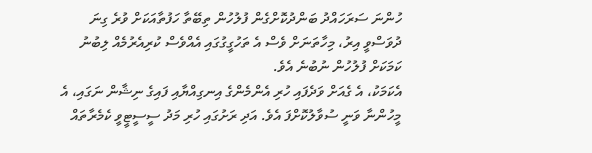ހުންނަ ސަރަހައްދު ބަންދުކޮށްގެން ފުލުހުން ތިބޭތާ ހަފުތާއަކަށް ވުރެ ގިނަ ދުވަސްވީ އިރު، މިހާތަނަށް ވެސް އެ ތަހުގީގުގައި އެއްވެސް ކުރިއެރުމެއް ލިބުނު ކަމަކަށް ފުލުހުން ނުބުނެ އެވެ.
އެކަމަކު، އެ ގެއަށް ވަދެފައި ހުރި އެންމެންގެ އިނގިއްޔާއި ފައިގެ ނިޝާން ނަގައި، އެ މީހުންނާ ވަނީ ސުވާލުކޮށްފަ އެވެ. އަދި ރަށުގައި ހުރި މަދު ސީސީޓީވީ ކެމެރާތައް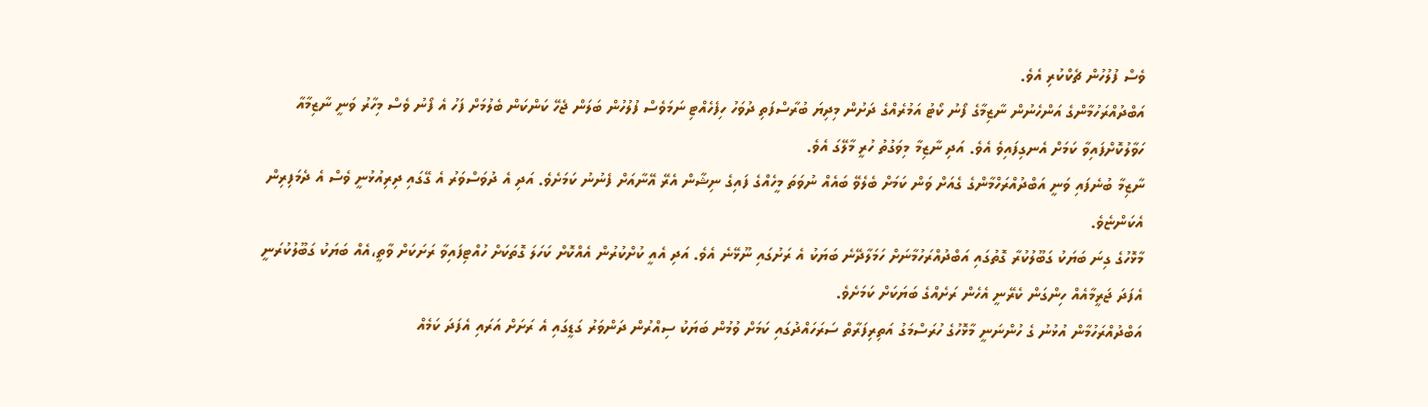ވެސް ފުލުހުން ޗެކްކުރި އެވެ.
އަބްދުއްރަހުމާންގެ އަންހެނުން ނާޒިމާގެ ފޯނު ކޯޓު އަމުރެއްގެ ދަށުން މިދިޔަ ބުރާސްފަތި ދުވަހު ހިފެހެއްޓި ނަމަވެސް ފުލުހުން ބަލަން ޖެހޭ ކަންކަން ބެލުމަށް ފަހު އެ ފޯނު ވެސް މިހާރު ވަނީ ނާޒިމާއާ ހަވާލުކޮށްފައިވާ ކަމަށް އެނގިފައިވެ އެވެ. އަދި ނާޒިމާ މިވަގުތު ހުރީ މާލޭގަ އެވެ.
ނާޒިމާ ބުނެފައި ވަނީ އަބްދުއްރަހްމާންގެ ގެއަށް ވަން ކަމަށް ބެލެވޭ ބައެއް ނުވަތަ މީހެއްގެ ފައިގެ ނިޝާން އެރޭ އޭނާއަށް ފެނުނު ކަމަށެވެ. އަދި އެ ދުވަސްވަރު އެ ގޭގައި ދިރިއުޅުނީ ވެސް އެ ދެމަފިރިން އެކަންޏެވެ.
މާޅޮހުގެ ގިނަ ބަޔަކު ގަބޫލުކުރާ ގޮތުގައި އަބްދުއްރަހުމާނަށް ހަމަލާދޭނެ ބަޔަކު އެ ރަށުގައި ނޫޅޭނެ އެވެ. އަދި އެއީ ކުށްކުރުން އެއްކޮށް ކަހަލަ ގޮތަކަށް ހުއްޓިފައިވާ ރަށަކަށް ވާތީ،އެއް ބަޔަކު ގަބޫލުކުރަނީ އެފަދަ ޖަރީމާއެއް ހިންގަން ކެރޭނީ އެހެން ރަށެއްގެ ބަޔަކަށް ކަމަށެވެ.
އަބްދުއްރަހުމާން އުޅުނު ގެ ހުންނަނީ މާޅޮހުގެ ހުރަސްމަގު އަތިރިފަރާތް ސަރަހައްދުގައި ކަމަށް ވުމުން ބަޔަކު ސިއްރުން ދަންވަރު ގަޑީގައި އެ ރަށަށް އަރައި އެފަދަ ކަމެއް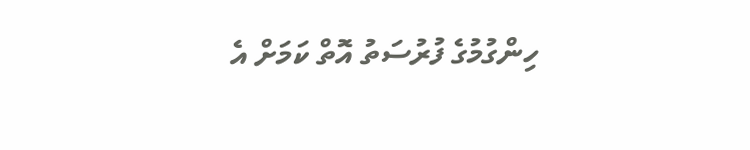ހިންގުމުގެ ފުރުސަތު އޮތް ކަމަށް އެ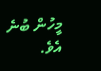މީހުން ބުނެ އެވެ.